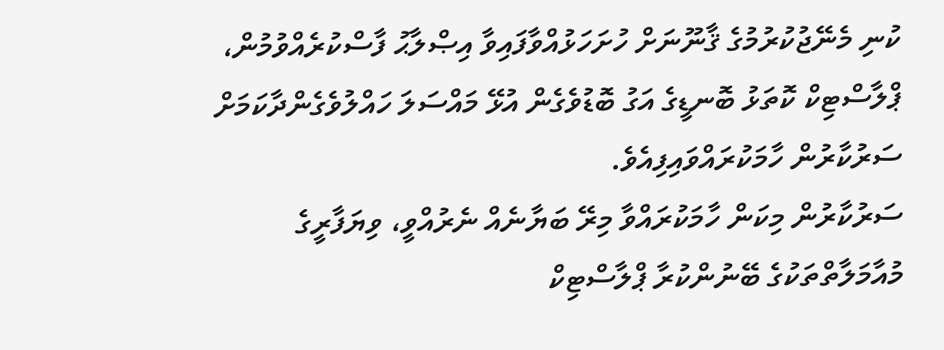ކުނި މެނޭޖުކުރުމުގެ ޤާނޫނަށް ހުށަހަޅުއްވާފައިވާ އިޞްލާޙު ފާސްކުރެއްވުމުން، ޕްލާސްޓިކް ކޮތަޅު ބޮނޑީގެ އަގު ބޮޑުވެގެން އުޅޭ މައްސަލަ ހައްލުވެގެންދާކަމަށް ސަރުކާރުން ހާމަކުރައްވައިފިއެވެ.
ސަރުކާރުން މިކަން ހާމަކުރައްވާ މިރޭ ބަޔާނެއް ނެރުއްވީ، ވިޔަފާރީގެ މުއާމަލާތްތަކުގެ ބޭނުންކުރާ ޕްލާސްޓިކް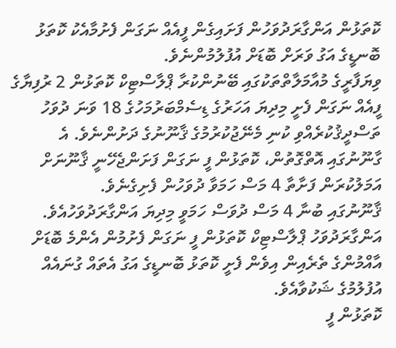ކޮތަޅުން އަންގާރަދުވަހުން ފަށައިގެން ފީއެއް ނަގަން ފެށުމާއެކު ކޮތަޅު ބޮނޑީގެ އަގު ވަރަށް ބޮޑަށް އުފުލުމުންނެވެ.
ވިޔަފާރީގެ މުއާމަލާތްތަކުގައި ބޭނުންކުރާ ޕްލާސްޓިކް ކޮތަޅުން 2 ރުފިޔާގެ ފީއެއް ނަގަން ފެށީ މިދިޔަ އަހަރުގެ ޑިސެމްބަރުމަހުގެ 18 ވަނަ ދުވަހު ތަސްދީޤުކުރެއްވި ކުނި މެނޭޖުކުރުމުގެ ޤާނޫނުގެ ދަށުންނެވެ. އެ ގާނޫނުގައި އޮތްގޮތުން، ކޮތަޅުން ފީ ނަގަން ފަށަންޖެހޭނީ ޤާނޫނަށް އަމަލުކުރަން ފަށާތާ 4 މަސް ހަމަވާ ދުވަހުން ފެށިގެނެވެ.
ޤާނޫނުގައި ބުނާ 4 މަސް ދުވަސް ހަމަވީ މިދިޔަ އަންގާރަދުވަހުއެވެ. އަންގާރަދުވަހު ޕްލާސްޓިކް ކޮތަޅުން ފީ ނަގަން ފެށުމުން އެންމެ ބޮޑަށް އާއްމުންގެ ތެރެއިން އިވެން ފެށީ ކޮތަޅު ބޮނޑީގެ އަގު އެތައް ގުނައެއް އުފުލުމުގެ ޝަކުވާއެވެ.
ކޮތަޅުން ފީ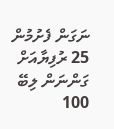ނަގަން ފެށުމުން 25 ރުފިޔާއަށް ގަންނަން ލިބޭ 100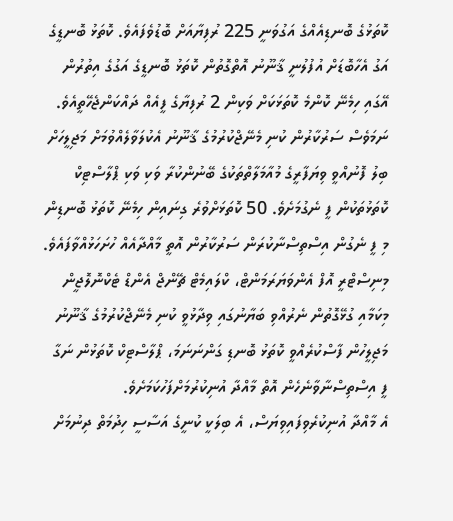ކޮތަޅުގެ ބޮނޑިއެއްގެ އަގުވަނީ 225 ރުފިޔާއަށް ބޮޑުވެފައެވެ. ކޮތަޅު ބޮނޑީގެ އަގު އެހާބޮޑަށް އުފުލުނީ ޤާނޫނު އޮތްގޮތުން ކޮތަޅު ބޮނޑީގެ އަގުގެ އިތުރުން އޭގައި ހިމެނޭ ކޮންމެ ކޮތަޅަކަށް ވަކިން 2 ރުފިޔާގެ ފީއެއް ދައްކަންޖެހޭތީއެވެ.
ނަމަވެސް ސަރުކާރުން ކުނި މެނޭޖްކުރުމުގެ ޤާނޫނު އެކުލަވާލެއްވުމަށް މަޖިލީހަށް ބިލު ފޮނުއްވީ ވިޔަފާރީގެ މުއާމަލާތްތަކުގެ ބޭނުންކުރާ ވަކި ވަކި ޕްލާސްޓިކް ކޮތަޅުތަކުން ފީ ނެގުމަށެވެ. 50 ކޮތަޅަށްވުރެ ގިނައިން ހިމެނޭ ކޮތަޅު ބޮނޑިން މި ފީ ނެގުން އިސްތިސްނާކުރަން ސަރުކާރުން އޮތީ މާއްދާއެއް ހުށަހަޅުއްވާފައެވެ.
މިނިސްޓްރީ އޮފް އެންވަޔަރަމަންޓް، ކްލައިމެޓް ޗޭންޖް އެންޑް ޓެކްނޮލޮޖީން މިކަމާއި ގުޅޭގޮތުން ނެރުއްވި ބަޔާނުގައި ވިދާޅުވީ ކުނި މެނޭޖްކުރުމުގެ ޤާނޫނު މަޖިލީހުން ފާސްކުރެއްވީ ކޮތަޅު ބޮނޑި ގަންނަނަމަ، ޕްލާސްޓިކް ކޮތަޅުން ނަގާ ފީ އިސްތިސްނާވާނެހެން އޮތް މާއްދާ އުނިކުރުމަށްފަހުކަމަށެވެ.
އެ މާއްދާ އުނިކުރެވިފައިވިޔަސް، އެ ބިލަކީ ކުނީގެ އަސާސީ ހިދުމަތް ދިނުމަށް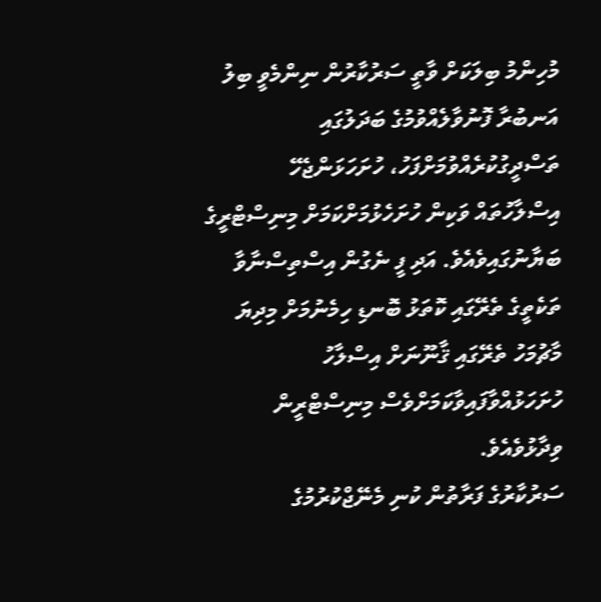މުހިންމު ބިލަކަށް ވާތީ ސަރުކާރުން ނިންމެވީ ބިލު އަނބުރާ ފޮނުވާލެއްވުމުގެ ބަދަލުގައި ތަސްދީގުކުރެއްވުމަށްފަހު، ހުށަހަޅަންޖެހޭ އިސްލާހުތައް ވަކިން ހުށަހެޅުމަށްކަމަށް މިނިސްޓްރީގެ ބަޔާނުގައިވެއެވެ. އަދި ފީ ނެގުން އިސްތިސްނާވާ ތަކެތީގެ ތެރޭގައި ކޮތަޅު ބޮނޑި ހިމެނުމަށް މިދިޔަ މާޗުމަހު ތެރޭގައި ޤާނޫނަށް އިސްލާހު ހުށަހަޅުއްވާފައިވާކަމަށްވެސް މިނިސްޓްރީން ވިދާޅުވެއެވެ.
ސަރުކާރުގެ ފަރާތުން ކުނި މެނޭޖްކުރުމުގެ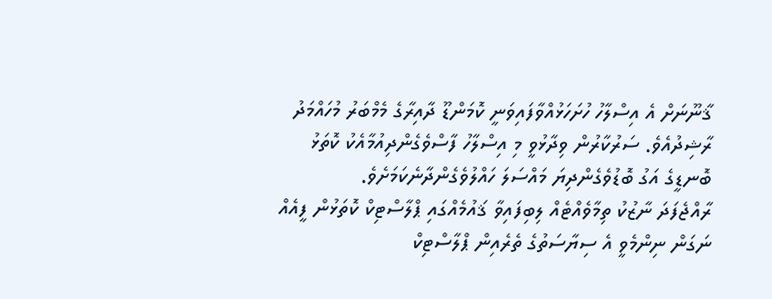ޤާނޫނަށް އެ އިސްލާހު ހުށަހަޅުއްވާފައިވަނީ ކޮމަންޑޫ ދާއިރާގެ މެމްބަރު މުހައްމަދު ރާޝިދުއެވެ. ސަރުކާރުން ވިދާޅުވީ މި އިސްލާހު ފާސްވެގެންދިއުމާއެކު ކޮތަޅު ބޮނޑީގެ އަގު ބޮޑުވެގެންދިޔަ މައްސަލަ ހައްލުވެގެންދާނެކަމަށެވެ.
ރާއްޖެފަދަ ނާޒުކު ތިމާވެއްޓެއް ލިބިފައިވާ ޤައުމެއްގައި ޕްލާސްޓިކް ކޮތަޅުން ފީއެއް ނަގަން ނިންމެވީ އެ ސިޔާސަތުގެ ތެރެއިން ޕްލާސްޓިކް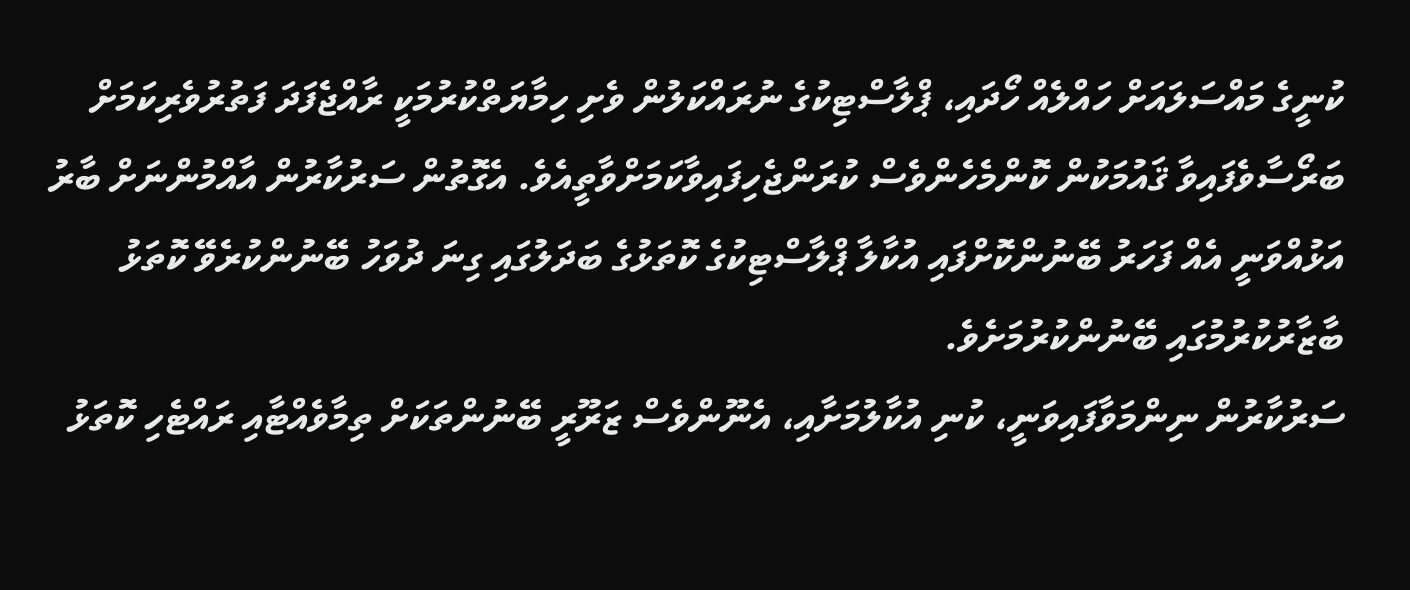ކުނީގެ މައްސަލައަށް ހައްލެއް ހޯދައި، ޕްލާސްޓިކުގެ ނުރައްކަލުން ވެށި ހިމާޔަތްކުރުމަކީ ރާއްޖެފަދަ ފަތުރުވެރިކަމަށް ބަރޯސާވެފައިވާ ޤައުމަކުން ކޮންމެހެންވެސް ކުރަންޖެހިފައިވާކަމަށްވާތީއެވެ. އެގޮތުން ސަރުކާރުން އާއްމުންނަށް ބާރު އަޅުއްވަނީ އެއް ފަހަރު ބޭނުންކޮށްފައި އުކާލާ ޕްލާސްޓިކުގެ ކޮތަޅުގެ ބަދަލުގައި ގިނަ ދުވަހު ބޭނުންކުރެވޭ ކޮތަޅު ބާޒާރުކުރުމުގައި ބޭނުންކުރުމަށެވެ.
ސަރުކާރުން ނިންމަވާފައިވަނީ، ކުނި އުކާލުމަށާއި، އެނޫންވެސް ޒަރޫރީ ބޭނުންތަކަށް ތިމާވެއްޓާއި ރައްޓެހި ކޮތަޅު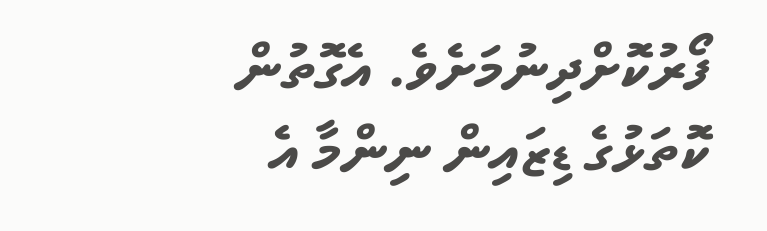ފޯރުކޮށްދިނުމަށެވެ. އެގޮތުން ކޮތަޅުގެ ޑިޒައިން ނިންމާ އެ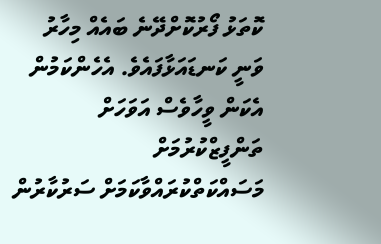ކޮތަޅު ފޯރުކޮށްދޭނެ ބައެއް މިހާރު ވަނީ ކަނޑައަޅާފައެވެ. އެހެންކަމުން އެކަން ވީހާވެސް އަވަހަށް ތަންފީޒްކުރުމަށް މަސައްކަތްކުރައްވާކަމަށް ސަރުކާރުން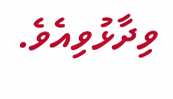ވިދާޅުވިއެވެ.